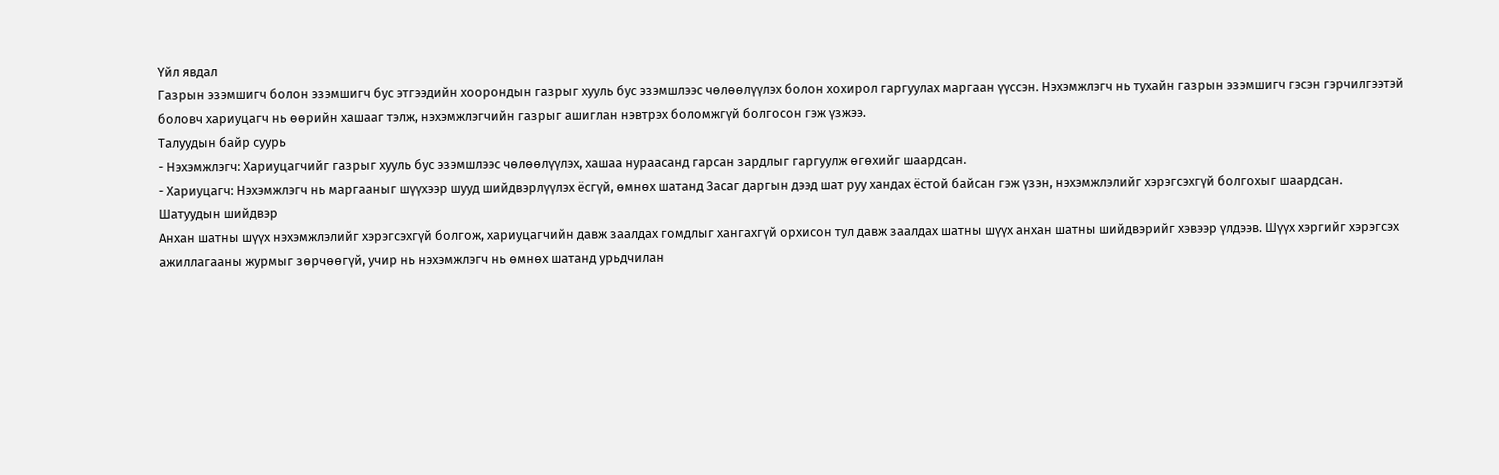Үйл явдал
Газрын эзэмшигч болон эзэмшигч бус этгээдийн хоорондын газрыг хууль бус эзэмшлээс чөлөөлүүлэх болон хохирол гаргуулах маргаан үүссэн. Нэхэмжлэгч нь тухайн газрын эзэмшигч гэсэн гэрчилгээтэй боловч хариуцагч нь өөрийн хашааг тэлж, нэхэмжлэгчийн газрыг ашиглан нэвтрэх боломжгүй болгосон гэж үзжээ.
Талуудын байр суурь
- Нэхэмжлэгч: Хариуцагчийг газрыг хууль бус эзэмшлээс чөлөөлүүлэх, хашаа нураасанд гарсан зардлыг гаргуулж өгөхийг шаардсан.
- Хариуцагч: Нэхэмжлэгч нь маргааныг шүүхээр шууд шийдвэрлүүлэх ёсгүй, өмнөх шатанд Засаг даргын дээд шат руу хандах ёстой байсан гэж үзэн, нэхэмжлэлийг хэрэгсэхгүй болгохыг шаардсан.
Шатуудын шийдвэр
Анхан шатны шүүх нэхэмжлэлийг хэрэгсэхгүй болгож, хариуцагчийн давж заалдах гомдлыг хангахгүй орхисон тул давж заалдах шатны шүүх анхан шатны шийдвэрийг хэвээр үлдээв. Шүүх хэргийг хэрэгсэх ажиллагааны журмыг зөрчөөгүй, учир нь нэхэмжлэгч нь өмнөх шатанд урьдчилан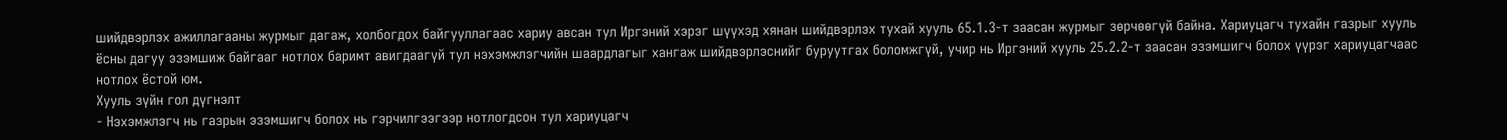шийдвэрлэх ажиллагааны журмыг дагаж, холбогдох байгууллагаас хариу авсан тул Иргэний хэрэг шүүхэд хянан шийдвэрлэх тухай хууль 65.1.3-т заасан журмыг зөрчөөгүй байна. Хариуцагч тухайн газрыг хууль ёсны дагуу эзэмшиж байгааг нотлох баримт авигдаагүй тул нэхэмжлэгчийн шаардлагыг хангаж шийдвэрлэснийг буруутгах боломжгүй, учир нь Иргэний хууль 25.2.2-т заасан эзэмшигч болох үүрэг хариуцагчаас нотлох ёстой юм.
Хууль зүйн гол дүгнэлт
- Нэхэмжлэгч нь газрын эзэмшигч болох нь гэрчилгээгээр нотлогдсон тул хариуцагч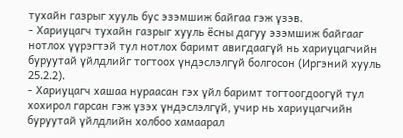тухайн газрыг хууль бус эзэмшиж байгаа гэж үзэв.
- Хариуцагч тухайн газрыг хууль ёсны дагуу эзэмшиж байгааг нотлох үүрэгтэй тул нотлох баримт авигдаагүй нь хариуцагчийн буруутай үйлдлийг тогтоох үндэслэлгүй болгосон (Иргэний хууль 25.2.2).
- Хариуцагч хашаа нураасан гэх үйл баримт тогтоогдоогүй тул хохирол гарсан гэж үзэх үндэслэлгүй, учир нь хариуцагчийн буруутай үйлдлийн холбоо хамаарал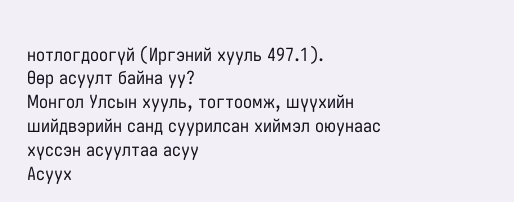нотлогдоогүй (Иргэний хууль 497.1).
Өөр асуулт байна уу?
Монгол Улсын хууль, тогтоомж, шүүхийн шийдвэрийн санд суурилсан хиймэл оюунаас хүссэн асуултаа асуу
Асуух